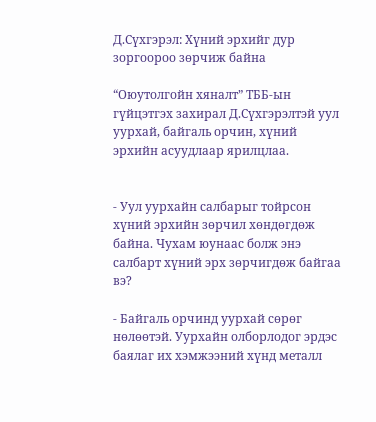Д.Сүхгэрэл: Хүний эрхийг дур зоргоороо зөрчиж байна

“Оюутолгойн хяналт” ТББ-ын гүйцэтгэх захирал Д.Сүхгэрэлтэй уул уурхай, байгаль орчин, хүний эрхийн асуудлаар ярилцлаа.


- Уул уурхайн салбарыг тойрсон хүний эрхийн зөрчил хөндөгдөж байна. Чухам юунаас болж энэ салбарт хүний эрх зөрчигдөж байгаа вэ?

- Байгаль орчинд уурхай сөрөг нөлөөтэй. Уурхайн олборлодог эрдэс баялаг их хэмжээний хүнд металл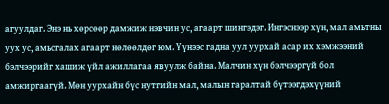агуулдаг. Энэ нь хөрсөөр дамжиж нэвчин ус, агаарт шингэдэг. Ингэснээр хүн, мал амьтны уух ус, амьсгалах агаарт нөлөөлдөг юм. Үүнээс гадна уул уурхай асар их хэмжээний бэлчээрийг хашиж үйл ажиллагаа явуулж байна. Малчин хүн бэлчээргүй бол амжиргаагүй. Мөн уурхайн бүс нутгийн мал, малын гаралтай бүтээгдэхүүний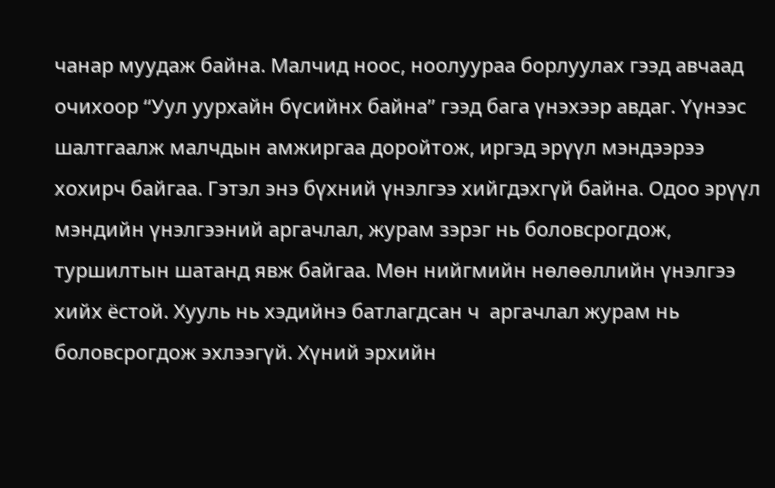чанар муудаж байна. Малчид ноос, ноолуураа борлуулах гээд авчаад очихоор “Уул уурхайн бүсийнх байна” гээд бага үнэхээр авдаг. Үүнээс шалтгаалж малчдын амжиргаа доройтож, иргэд эрүүл мэндээрээ хохирч байгаа. Гэтэл энэ бүхний үнэлгээ хийгдэхгүй байна. Одоо эрүүл мэндийн үнэлгээний аргачлал, журам зэрэг нь боловсрогдож, туршилтын шатанд явж байгаа. Мөн нийгмийн нөлөөллийн үнэлгээ хийх ёстой. Хууль нь хэдийнэ батлагдсан ч  аргачлал журам нь боловсрогдож эхлээгүй. Хүний эрхийн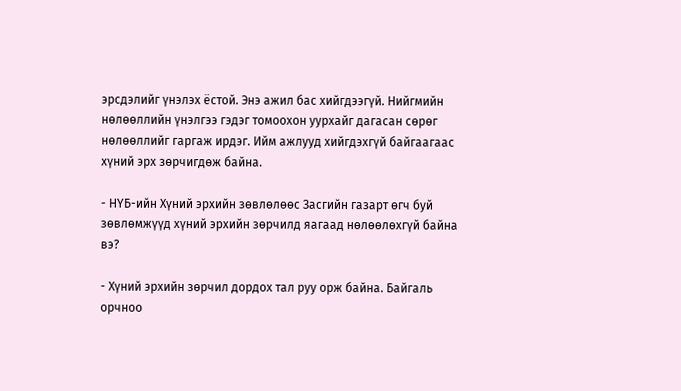эрсдэлийг үнэлэх ёстой. Энэ ажил бас хийгдээгүй. Нийгмийн нөлөөллийн үнэлгээ гэдэг томоохон уурхайг дагасан сөрөг нөлөөллийг гаргаж ирдэг. Ийм ажлууд хийгдэхгүй байгаагаас хүний эрх зөрчигдөж байна.

- НҮБ-ийн Хүний эрхийн зөвлөлөөс Засгийн газарт өгч буй зөвлөмжүүд хүний эрхийн зөрчилд яагаад нөлөөлөхгүй байна вэ?

- Хүний эрхийн зөрчил дордох тал руу орж байна. Байгаль орчноо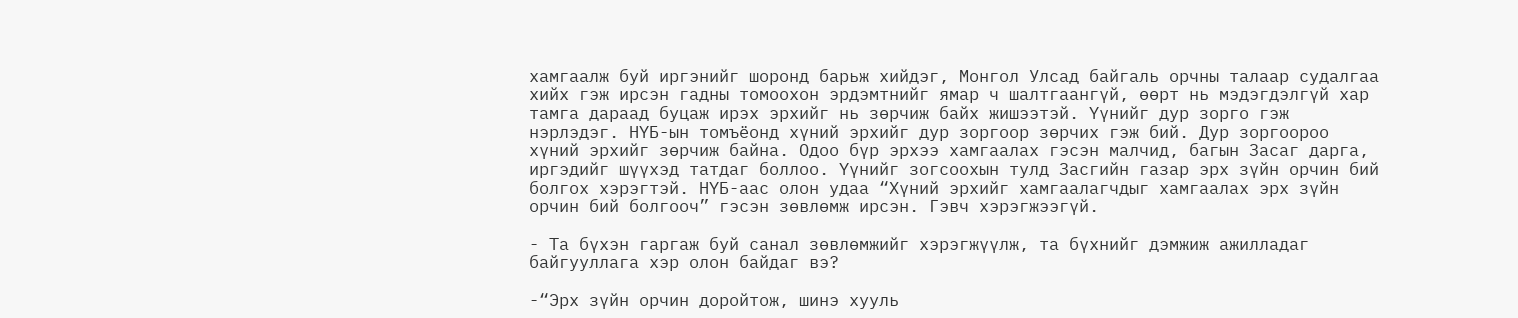хамгаалж буй иргэнийг шоронд барьж хийдэг, Монгол Улсад байгаль орчны талаар судалгаа хийх гэж ирсэн гадны томоохон эрдэмтнийг ямар ч шалтгаангүй, өөрт нь мэдэгдэлгүй хар тамга дараад буцаж ирэх эрхийг нь зөрчиж байх жишээтэй. Үүнийг дур зорго гэж нэрлэдэг. НҮБ-ын томъёонд хүний эрхийг дур зоргоор зөрчих гэж бий. Дур зоргоороо хүний эрхийг зөрчиж байна. Одоо бүр эрхээ хамгаалах гэсэн малчид, багын Засаг дарга, иргэдийг шүүхэд татдаг боллоо. Үүнийг зогсоохын тулд Засгийн газар эрх зүйн орчин бий болгох хэрэгтэй. НҮБ-аас олон удаа “Хүний эрхийг хамгаалагчдыг хамгаалах эрх зүйн орчин бий болгооч” гэсэн зөвлөмж ирсэн. Гэвч хэрэгжээгүй.

- Та бүхэн гаргаж буй санал зөвлөмжийг хэрэгжүүлж, та бүхнийг дэмжиж ажилладаг байгууллага хэр олон байдаг вэ?

-“Эрх зүйн орчин доройтож, шинэ хууль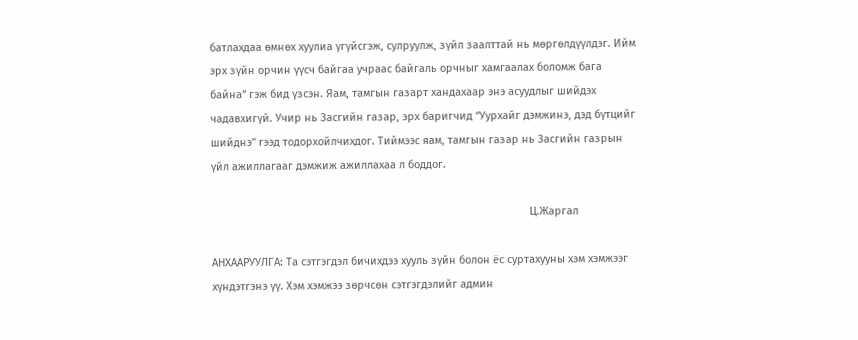батлахдаа өмнөх хуулиа үгүйсгэж, сулруулж, зүйл заалттай нь мөргөлдүүлдэг. Ийм эрх зүйн орчин үүсч байгаа учраас байгаль орчныг хамгаалах боломж бага байна” гэж бид үзсэн. Яам, тамгын газарт хандахаар энэ асуудлыг шийдэх чадавхигүй. Учир нь Засгийн газар, эрх баригчид “Уурхайг дэмжинэ, дэд бүтцийг шийднэ” гээд тодорхойлчихдог. Тиймээс яам, тамгын газар нь Засгийн газрын үйл ажиллагааг дэмжиж ажиллахаа л боддог.

                                                                                                          Ц.Жаргал

АНХААРУУЛГА: Та сэтгэгдэл бичихдээ хууль зүйн болон ёс суртахууны хэм хэмжээг хүндэтгэнэ үү. Хэм хэмжээ зөрчсөн сэтгэгдэлийг админ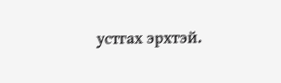устгах эрхтэй.